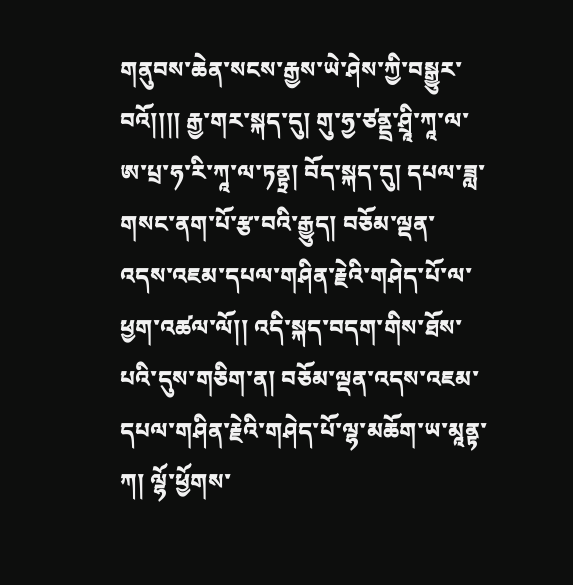གནུབས་ཆེན་སངས་རྒྱས་ཡེ་ཤེས་ཀྱི་བསྒྱུར་བའོ།།།། རྒྱ་གར་སྐད་དུ། གུ་ཧྱ་ཙནྡྲ་ཤྲཱི་ཀཱ་ལ་ཨ་པྲ་ཧ་རི་ཀཱ་ལ་ཏནྟྲ། བོད་སྐད་དུ། དཔལ་ཟླ་གསང་ནག་པོ་རྩ་བའི་རྒྱུད། བཅོམ་ལྡན་འདས་འཇམ་དཔལ་གཤིན་རྗེའི་གཤེད་པོ་ལ་ཕྱག་འཚལ་ལོ།། འདི་སྐད་བདག་གིས་ཐོས་པའི་དུས་གཅིག་ན། བཅོམ་ལྡན་འདས་འཇམ་དཔལ་གཤིན་རྗེའི་གཤེད་པོ་ལྷ་མཆོག་ཡ་མཱནྟ་ཀ། ལྷོ་ཕྱོགས་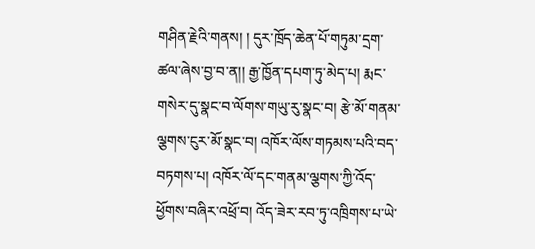གཤིན་རྗེའི་གནས། ། དུར་ཁྲོད་ཆེན་པོ་གཏུམ་དྲག་ཚལ་ཞེས་བྱ་བ་ན།། རྒྱ་ཁྱོན་དཔག་ཏུ་མེད་པ། རྨང་གསེར་དུ་སྣང་བ་ལོགས་གཡུ་རུ་སྣང་བ། རྩེ་མོ་གནམ་ལྕགས་ངུར་མོ་སྣང་བ། འཁོར་ལོས་གཏམས་པའི་བད་བཏགས་པ། འཁོར་ལོ་དང་གནམ་ལྕགས་ཀྱི་འོད་ཕྱོགས་བཞིར་འཕྲོ་བ། འོད་ཟེར་རབ་ཏུ་འཁྲིགས་པ་ཡེ་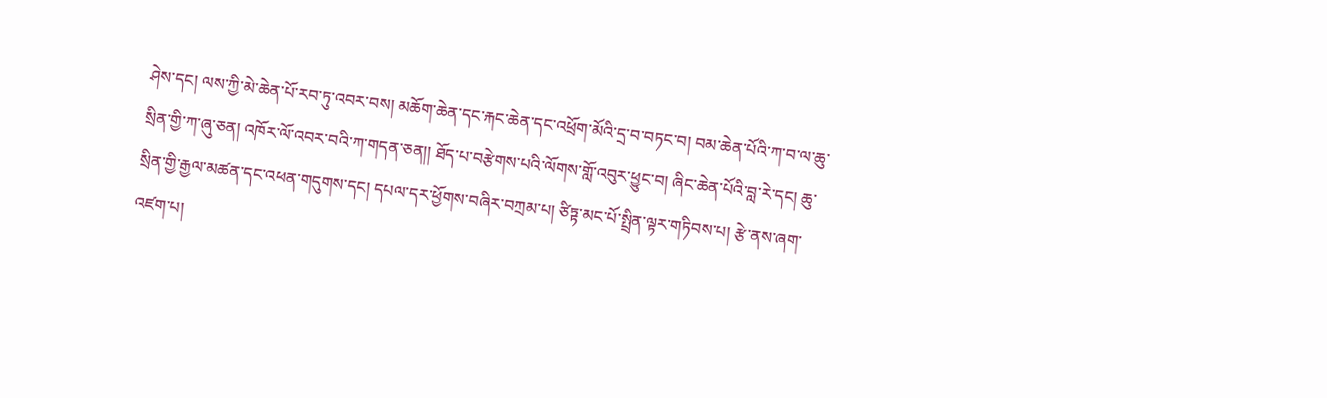ཤེས་དང། ལས་ཀྱི་མེ་ཆེན་པོ་རབ་ཏུ་འབར་བས། མཆོག་ཆེན་དང་རྐང་ཆེན་དང་འཕྲོག་མོའི་དྲ་བ་བཏང་བ། བམ་ཆེན་པོའི་ཀ་བ་ལ་ཆུ་སྲིན་གྱི་ཀ་ཞུ་ཅན། འཁོར་ལོ་འབར་བའི་ཀ་གདན་ཅན།། ཐོད་པ་བརྩེགས་པའི་ལོགས་གློ་འབུར་ཕྱུང་བ། ཞིང་ཆེན་པོའི་བླ་རེ་དང། ཆུ་སྲིན་གྱི་རྒྱལ་མཚན་དང་འཕན་གདུགས་དང། དཔལ་དར་ཕྱོགས་བཞིར་བཀྲམ་པ། ཙིཏྟ་མང་པོ་སྤྲིན་ལྟར་གཏིབས་པ། རྩེ་ནས་ཞག་འཛག་པ།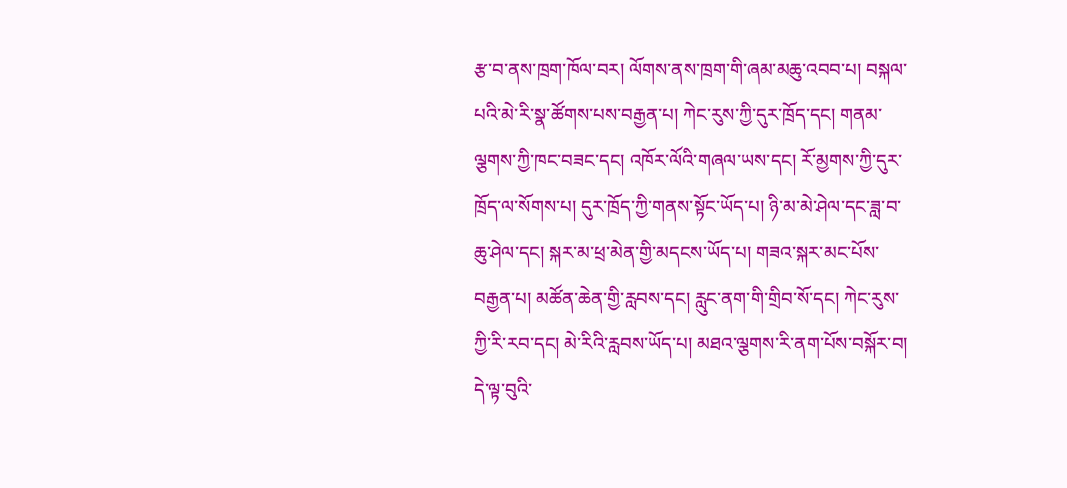རྩ་བ་ནས་ཁྲག་ཁོལ་བར། ལོགས་ནས་ཁྲག་གི་ཞམ་མཆུ་འབབ་པ། བསྐལ་པའི་མེ་རི་སྣ་ཚོགས་པས་བརྒྱན་པ། ཀེང་རུས་ཀྱི་དུར་ཁྲོད་དང། གནམ་ལྕགས་ཀྱི་ཁང་བཟང་དང། འཁོར་ལོའི་གཞལ་ཡས་དང། རོ་མྱགས་ཀྱི་དུར་ཁྲོད་ལ་སོགས་པ། དུར་ཁྲོད་ཀྱི་གནས་སྟོང་ཡོད་པ། ཉི་མ་མེ་ཤེལ་དང་ཟླ་བ་ཆུ་ཤེལ་དང། སྐར་མ་ཕྲ་མེན་གྱི་མདངས་ཡོད་པ། གཟའ་སྐར་མང་པོས་བརྒྱན་པ། མཚོན་ཆེན་གྱི་རླབས་དང། རླུང་ནག་གི་གྲིབ་སོ་དང། ཀེང་རུས་ཀྱི་རི་རབ་དང། མེ་རིའི་རླབས་ཡོད་པ། མཐའ་ལྕགས་རི་ནག་པོས་བསྐོར་བ། དེ་ལྟ་བུའི་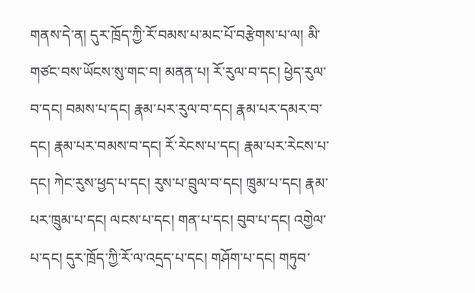གནས་དེ་ན། དུར་ཁྲོད་ཀྱི་རོ་བམས་པ་མང་པོ་བརྩེགས་པ་ལ། མི་གཙང་བས་ཡོངས་སུ་གང་བ། མནན་པ། རོ་རུལ་བ་དང། ཕྱེད་རུལ་བ་དང། བམས་པ་དང། རྣམ་པར་རུལ་བ་དང། རྣམ་པར་དམར་བ་དང། རྣམ་པར་བམས་བ་དང། རོ་རེངས་པ་དང། རྣམ་པར་རེངས་པ་དང། ཀེང་རུས་ཕྱད་པ་དང། རུས་པ་བྲུལ་བ་དང། ཁྲུམ་པ་དང། རྣམ་པར་ཁྲུམ་པ་དང། ལངས་པ་དང། གན་པ་དང། བུབ་པ་དང། འགྱེལ་པ་དང། དུར་ཁྲོད་ཀྱི་རོ་ལ་འདྲད་པ་དང། གཤོག་པ་དང། གཏུབ་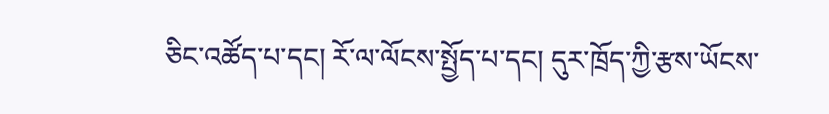ཅིང་འཚོད་པ་དང། རོ་ལ་ལོངས་སྤྱོད་པ་དང། དུར་ཁྲོད་ཀྱི་རྩས་ཡོངས་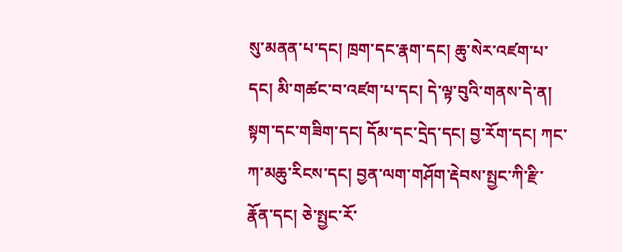སུ་མནན་པ་དང། ཁྲག་དང་རྣག་དང། ཆུ་སེར་འཛག་པ་དང། མི་གཚང་བ་འཛག་པ་དང། དེ་ལྟ་བུའི་གནས་དེ་ན། སྟག་དང་གཟིག་དང། དོམ་དང་དྲེད་དང། བྱ་རོག་དང། ཀང་ཀ་མཆུ་རིངས་དང། བྱན་ལག་གཤོག་རྡེབས་སྤྱང་ཀི་རྫི་རྣོན་དང། ཅེ་སྤྱང་རོ་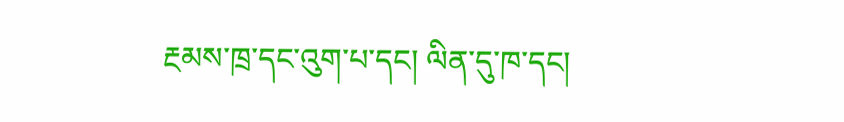རྔམས་ཁྲ་དང་འུག་པ་དང། ལིན་དུ་ཁ་དང།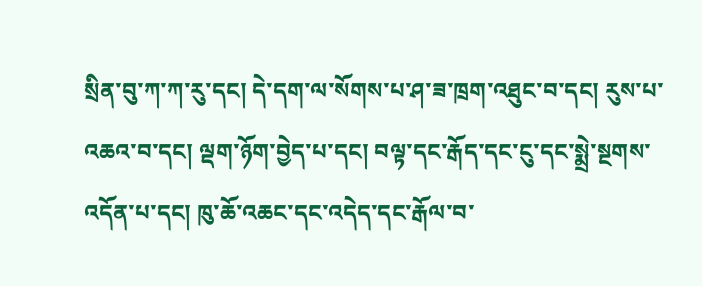སྲིན་བུ་ཀ་ཀ་རུ་དང། དེ་དག་ལ་སོགས་པ་ཤ་ཟ་ཁྲག་འཐུང་བ་དང། རུས་པ་འཆའ་བ་དང། ལྡག་ཉོག་བྱེད་པ་དང། བལྟ་དང་རྒོད་དང་ངུ་དང་སྨྲེ་སྔགས་འདོན་པ་དང། ཁུ་ཆོ་འཆང་དང་འདེད་དང་རྒོལ་བ་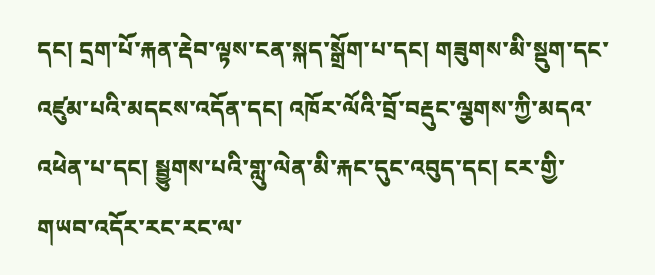དང། དྲག་པོ་རྐན་རྡེབ་ལྟས་ངན་སྐད་སྒྲོག་པ་དང། གཟུགས་མི་སྡུག་དང་འཛུམ་པའི་མདངས་འདོན་དང། འཁོར་ལོའི་བྲོ་བརྡུང་ལྕགས་ཀྱི་མདའ་འཕེན་པ་དང། སྦྱུགས་པའི་གླུ་ལེན་མི་རྐང་དུང་འབུད་དང། ངར་གྱི་གཡབ་འདོར་རང་རང་ལ་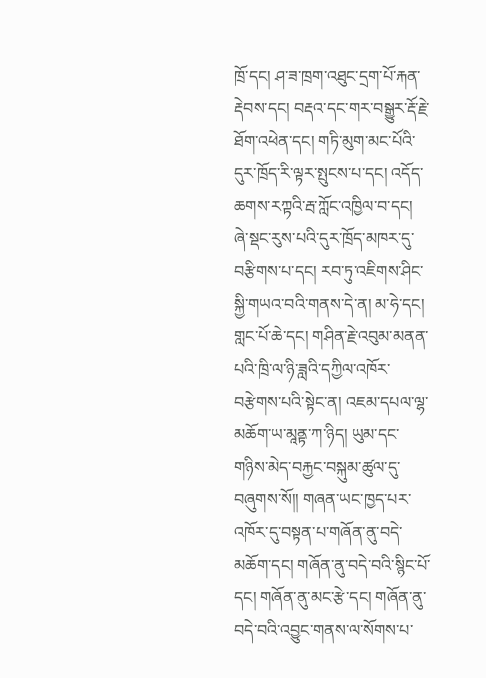ཁྲོ་དང། ཤ་ཟ་ཁྲག་འཐུང་དྲག་པོ་རྐན་རྡེབས་དང། བརྡའ་དང་གར་བསྒྱུར་རྡོ་རྗེ་ཐོག་འཕེན་དང། གཏི་མུག་མང་པོའི་དུར་ཁྲོད་རི་ལྟར་སྤུངས་པ་དང། འདོད་ཆགས་རཀྟའི་རྦ་ཀློང་འཁྱིལ་བ་དང། ཞེ་སྡང་རུས་པའི་དུར་ཁྲོད་མཁར་དུ་བརྩིགས་པ་དང། རབ་ཏུ་འཇིགས་ཤིང་སྐྱི་གཡའ་བའི་གནས་དེ་ན། མ་ཧེ་དང། གླང་པོ་ཆེ་དང། གཤིན་རྗེ་འབུམ་མནན་པའི་ཁྲི་ལ་ཉི་ཟླའི་དཀྱིལ་འཁོར་བརྩེགས་པའི་སྟེང་ན། འཇམ་དཔལ་ལྷ་མཆོག་ཡ་མཱནྟ་ཀ་ཉིད། ཡུམ་དང་གཉིས་མེད་བརྐྱང་བསྐུམ་ཚུལ་དུ་བཞུགས་སོ།། གཞན་ཡང་ཁྱད་པར་འཁོར་དུ་བསྟན་པ་གཞོན་ནུ་བདེ་མཆོག་དང། གཞོན་ནུ་བདེ་བའི་སྙིང་པོ་དང། གཞོན་ནུ་མང་རྩེ་དང། གཞོན་ནུ་བདེ་བའི་འབྱུང་གནས་ལ་སོགས་པ་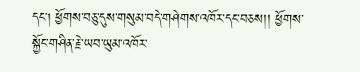དང། ཕྱོགས་བཅུ་དུས་གསུམ་བདེ་གཤེགས་འཁོར་དང་བཅས།། ཕྱོགས་སྐྱོང་གཤིན་རྗེ་ཡབ་ཡུམ་འཁོར་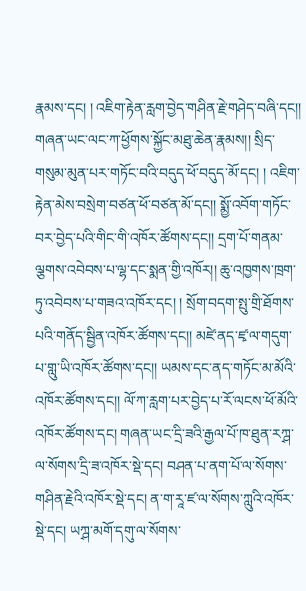རྣམས་དང། ། འཇིག་རྟེན་རླག་བྱེད་གཤིན་རྗེ་གཤེད་བཞི་དང།། གཞན་ཡང་ལང་ཀ་ཕྱོགས་སྐྱོང་མཐུ་ཆེན་རྣམས།། སྲིད་གསུམ་མུན་པར་གཏོང་བའི་བདུད་ཕོ་བདུད་མོ་དང། ། འཇིག་རྟེན་མེས་བསྲེག་བཙན་ཕོ་བཙན་མོ་དང།། སྨྱོ་འབོག་གཏོང་བར་བྱེད་པའི་གིང་གི་འཁོར་ཚོགས་དང།། དྲག་པོ་གནམ་ལྕགས་འབེབས་པ་ལྷ་དང་སྨན་གྱི་འཁོར།། ཆུ་འཁྱགས་ཁྲག་ཏུ་འབེབས་པ་གཟའ་འཁོར་དང། ། སྲོག་བདག་སྤུ་གྲི་ཐོགས་པའི་གནོད་སྦྱིན་འཁོར་ཚོགས་དང།། མཛེ་ནད་ཛྭ་ལ་གདུག་པ་གླུ་ཡི་འཁོར་ཚོགས་དང།། ཡམས་དང་ནད་གཏོང་མ་མོའི་འཁོར་ཚོགས་དང།། ལོ་ཀ་རླག་པར་བྱེད་པ་རོ་ལངས་ཕོ་མོའི་འཁོར་ཚོགས་དང། གཞན་ཡང་དྲི་ཟའི་རྒྱལ་པོ་ཁ་ཐུན་རཀྴ་ལ་སོགས་དྲི་ཟ་འཁོར་སྡེ་དང། བཤན་པ་ནག་པོ་ལ་སོགས་གཤིན་རྗེའི་འཁོར་སྡེ་དང། ན་ག་རཱ་ཛ་ལ་སོགས་ཀླུའི་འཁོར་སྡེ་དང། ཡཀྴ་མགོ་དགུ་ལ་སོགས་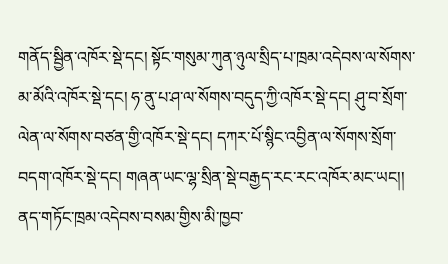གནོད་སྦྱིན་འཁོར་སྡེ་དང། སྟོང་གསུམ་ཀུན་ཉུལ་སྲིད་པ་ཁྲམ་འདེབས་ལ་སོགས་མ་མོའི་འཁོར་སྡེ་དང། ཧ་ནུ་པ་ཤ་ལ་སོགས་བདུད་ཀྱི་འཁོར་སྡེ་དང། ཤུ་བ་སྲོག་ལེན་ལ་སོགས་བཙན་གྱི་འཁོར་སྡེ་དང། དཀར་པོ་སྙིང་འབྱིན་ལ་སོགས་སྲོག་བདག་འཁོར་སྡེ་དང། གཞན་ཡང་ལྷ་སྲིན་སྡེ་བརྒྱད་རང་རང་འཁོར་མང་ཡང།། ནད་གཏོང་ཁྲམ་འདེབས་བསམ་གྱིས་མི་ཁྱབ་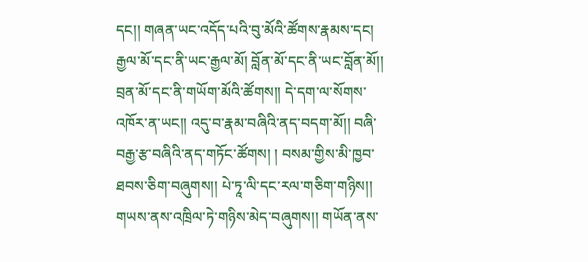དང།། གཞན་ཡང་འདོད་པའི་བུ་མོའི་ཚོགས་རྣམས་དང། རྒྱལ་མོ་དང་ནི་ཡང་རྒྱལ་མོ། བློན་མོ་དང་ནི་ཡང་བློན་མོ།། བྲན་མོ་དང་ནི་གཡོག་མོའི་ཚོགས།། དེ་དག་ལ་སོགས་འཁོར་ན་ཡང།། འདུ་བ་རྣམ་བཞིའི་ནད་བདག་མོ།། བཞི་བརྒྱ་རྩ་བཞིའི་ནད་གཏོང་ཚོགས། ། བསམ་གྱིས་མི་ཁྱབ་ཐབས་ཅིག་བཞུགས།། པེ་ཏཱ་ལི་དང་རལ་གཅིག་གཉིས།། གཡས་ནས་འཁྲིལ་ཏེ་གཉིས་མེད་བཞུགས།། གཡོན་ནས་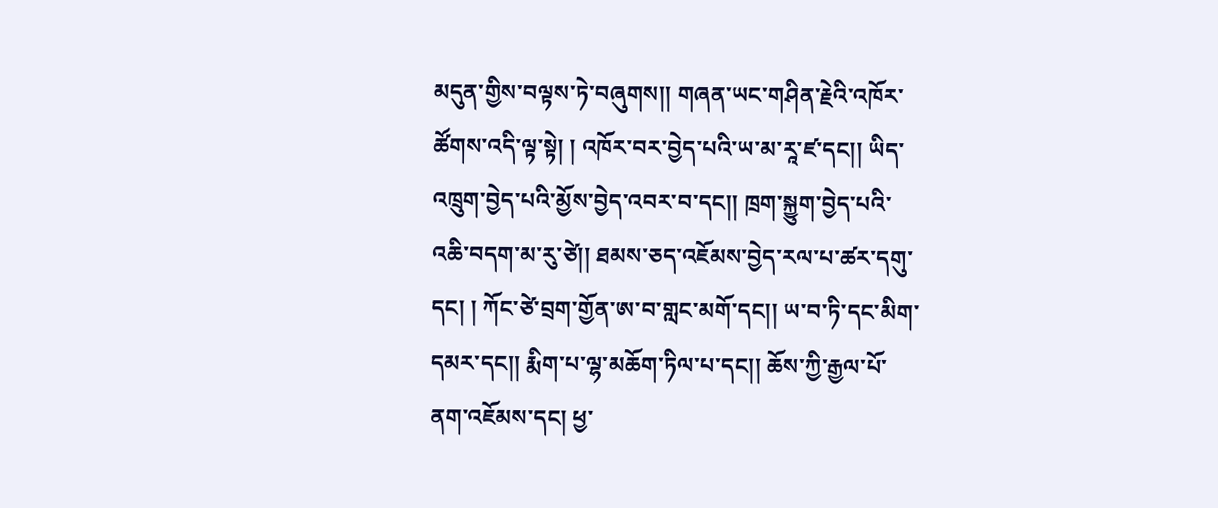མདུན་གྱིས་བལྟས་ཏེ་བཞུགས།། གཞན་ཡང་གཤིན་རྗེའི་འཁོར་ཚོགས་འདི་ལྟ་སྟེ། ། འཁོར་བར་བྱེད་པའི་ཡ་མ་རཱ་ཛ་དང།། ཡིད་འཁྲུག་བྱེད་པའི་མྱོས་བྱེད་འབར་བ་དང།། ཁྲག་སྐྱུག་བྱེད་པའི་འཆི་བདག་མ་རུ་ཙེ།། ཐམས་ཅད་འཇོམས་བྱེད་རལ་པ་ཚར་དགུ་དང། ། ཀོང་ཙེ་བྲག་གྱོན་ཨ་བ་གླང་མགོ་དང།། ཡ་བ་ཏི་དང་མིག་དམར་དང།། རྨིག་པ་ལྷ་མཆོག་ཏིལ་པ་དང།། ཆོས་ཀྱི་རྒྱལ་པོ་ནག་འཇོམས་དང། ཕྱ་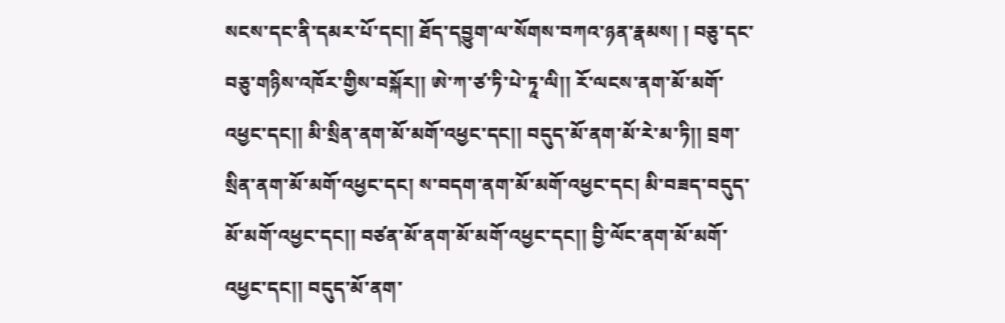སངས་དང་ནི་དམར་པོ་དང།། ཐོད་དབྱུག་ལ་སོགས་བཀའ་ཉན་རྣམས། ། བཅུ་དང་བཅུ་གཉིས་འཁོར་གྱིས་བསྐོར།། ཨེ་ཀ་ཙ་ཏི་པེ་ཏཱ་ལི།། རོ་ལངས་ནག་མོ་མགོ་འཕྱང་དང།། མི་སྲིན་ནག་མོ་མགོ་འཕྱང་དང།། བདུད་མོ་ནག་མོ་རེ་མ་ཏི།། བྲག་སྲིན་ནག་མོ་མགོ་འཕྱང་དང། ས་བདག་ནག་མོ་མགོ་འཕྱང་དང། མི་བཟད་བདུད་མོ་མགོ་འཕྱང་དང།། བཙན་མོ་ནག་མོ་མགོ་འཕྱང་དང།། བྱི་ལོང་ནག་མོ་མགོ་འཕྱང་དང།། བདུད་མོ་ནག་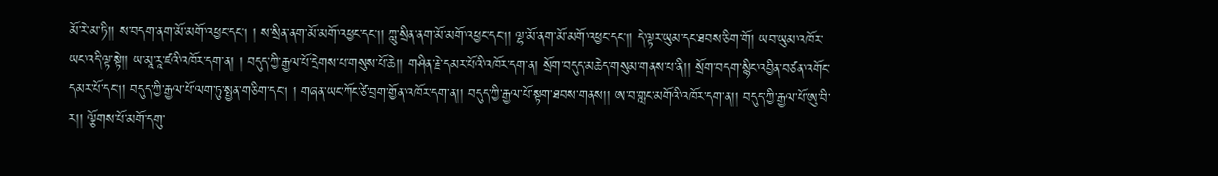མོ་རེ་མ་ཏི།། ས་བདག་ནག་མོ་མགོ་འཕྱང་དང། ། ས་སྲིན་ནག་མོ་མགོ་འཕྱང་དང།། ཀླུ་སྲིན་ནག་མོ་མགོ་འཕྱང་དང།། ལྷ་མོ་ནག་མོ་མགོ་འཕྱང་དང།། དེ་ལྟར་ཡུམ་དང་ཐབས་ཅིག་གོ། ཡབ་ཡུམ་འཁོར་ཡང་འདི་ལྟ་སྟེ།། ཡ་མཱ་རཱ་ཛའི་འཁོར་དག་ན། ། བདུད་ཀྱི་རྒྱལ་པོ་དྲེགས་པ་གསུས་པོ་ཆེ།། གཤིན་རྗེ་དམར་པོའི་འཁོར་དག་ན། སྲོག་བདུད་མཆེད་གསུམ་གནས་པ་ནི།། སྲོག་བདག་སྙིང་འབྱིན་བཙན་འགོང་དམར་པོ་དང།། བདུད་ཀྱི་རྒྱལ་པོ་ལག་ཏུ་སྤྱན་གཅིག་དང། ། གཞན་ཡང་ཀོང་ཙེ་བྲག་གྱོན་འཁོར་དག་ན།། བདུད་ཀྱི་རྒྱལ་པོ་སྟག་ཐབས་གནས།། ཨ་བ་གླང་མགོའི་འཁོར་དག་ན།། བདུད་ཀྱི་རྒྱལ་པོ་ཨུ་བི་ར།། ལྕོགས་པོ་མགོ་དགུ་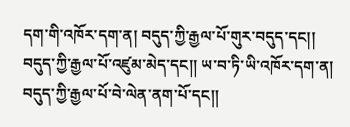དག་གི་འཁོར་དག་ན། བདུད་ཀྱི་རྒྱལ་པོ་གུར་བདུད་དང།། བདུད་ཀྱི་རྒྱལ་པོ་འཛུམ་མེད་དང།། ཡ་བ་ཏི་ཡི་འཁོར་དག་ན། བདུད་ཀྱི་རྒྱལ་པོ་བེ་ལེན་ནག་པོ་དང།།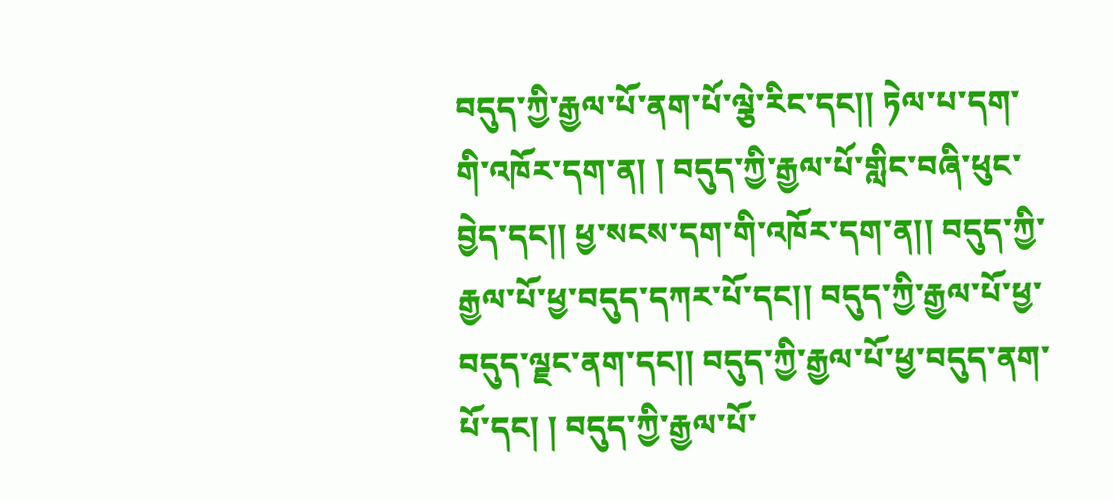བདུད་ཀྱི་རྒྱལ་པོ་ནག་པོ་ལྕེ་རིང་དང།། ཏེལ་པ་དག་གི་འཁོར་དག་ན། ། བདུད་ཀྱི་རྒྱལ་པོ་གླིང་བཞི་ཕུང་བྱེད་དང།། ཕྱ་སངས་དག་གི་འཁོར་དག་ན།། བདུད་ཀྱི་རྒྱལ་པོ་ཕྱ་བདུད་དཀར་པོ་དང།། བདུད་ཀྱི་རྒྱལ་པོ་ཕྱ་བདུད་ལྗང་ནག་དང།། བདུད་ཀྱི་རྒྱལ་པོ་ཕྱ་བདུད་ནག་པོ་དང། ། བདུད་ཀྱི་རྒྱལ་པོ་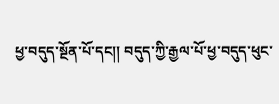ཕྱ་བདུད་སྔོན་པོ་དང།། བདུད་ཀྱི་རྒྱལ་པོ་ཕྱ་བདུད་ཕུང་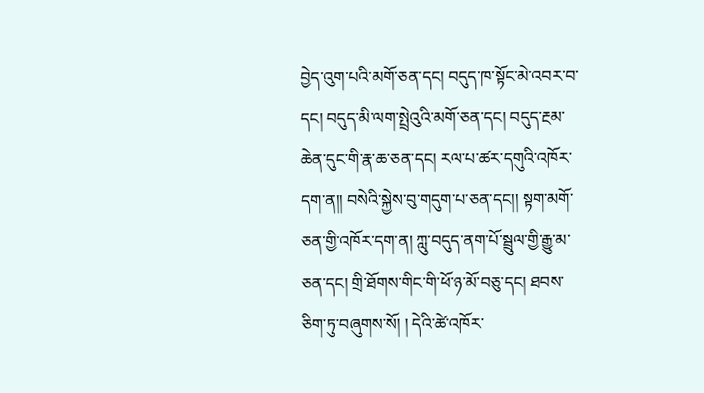བྱེད་འུག་པའི་མགོ་ཅན་དང། བདུད་ཁ་སྟོང་མེ་འབར་བ་དང། བདུད་མི་ལག་སྤྲེའུའི་མགོ་ཅན་དང། བདུད་རྔམ་ཆེན་དུང་གི་རྣ་ཆ་ཅན་དང། རལ་པ་ཚར་དགུའི་འཁོར་དག་ན།། བསེའི་སྐྱེས་བུ་གདུག་པ་ཅན་དང།། སྟག་མགོ་ཅན་གྱི་འཁོར་དག་ན། ཀླུ་བདུད་ནག་པོ་སྦྲུལ་གྱི་རྒྱུ་མ་ཅན་དང། གྲི་ཐོགས་གིང་གི་ཕོ་ཉ་མོ་བཅུ་དང། ཐབས་ཅིག་ཏུ་བཞུགས་སོ། ། དེའི་ཚེ་འཁོར་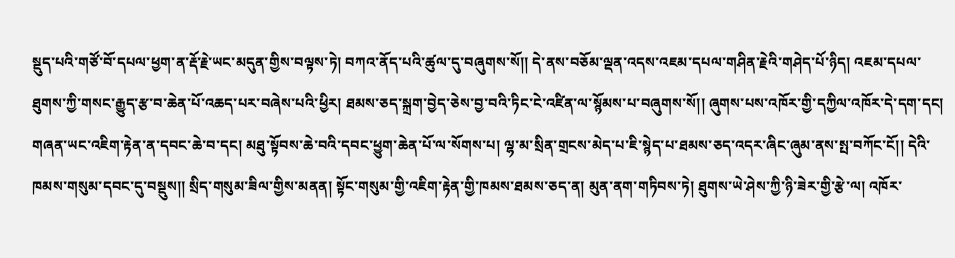སྡུད་པའི་གཙོ་བོ་དཔལ་ཕྱག་ན་རྡོ་རྗེ་ཡང་མདུན་གྱིས་བལྟས་ཏེ། བཀའ་ནོད་པའི་ཚུལ་དུ་བཞུགས་སོ།། དེ་ནས་བཅོམ་ལྡན་འདས་འཇམ་དཔལ་གཤིན་རྗེའི་གཤེད་པོ་ཉིད། འཇམ་དཔལ་ཐུགས་ཀྱི་གསང་རྒྱུད་རྩ་བ་ཆེན་པོ་འཆད་པར་བཞེས་པའི་ཕྱིར། ཐམས་ཅད་སྐྲག་བྱེད་ཅེས་བྱ་བའི་ཏིང་ངེ་འཛིན་ལ་སྙོམས་པ་བཞུགས་སོ།། ཞུགས་པས་འཁོར་གྱི་དཀྱིལ་འཁོར་དེ་དག་དང། གཞན་ཡང་འཇིག་རྟེན་ན་དབང་ཆེ་བ་དང། མཐུ་སྟོབས་ཆེ་བའི་དབང་ཕྱུག་ཆེན་པོ་ལ་སོགས་པ། ལྷ་མ་སྲིན་གྲངས་མེད་པ་ཇི་སྙེད་པ་ཐམས་ཅད་འདར་ཞིང་ཞུམ་ནས་སྤ་བཀོང་ངོ།། དེའི་ཁམས་གསུམ་དབང་དུ་བསྡུས།། སྲིད་གསུམ་ཟིལ་གྱིས་མནན། སྟོང་གསུམ་གྱི་འཇིག་རྟེན་གྱི་ཁམས་ཐམས་ཅད་ན། མུན་ནག་གཏིབས་ཏེ། ཐུགས་ཡེ་ཤེས་ཀྱི་ཉི་ཟེར་གྱི་རྩེ་ལ། འཁོར་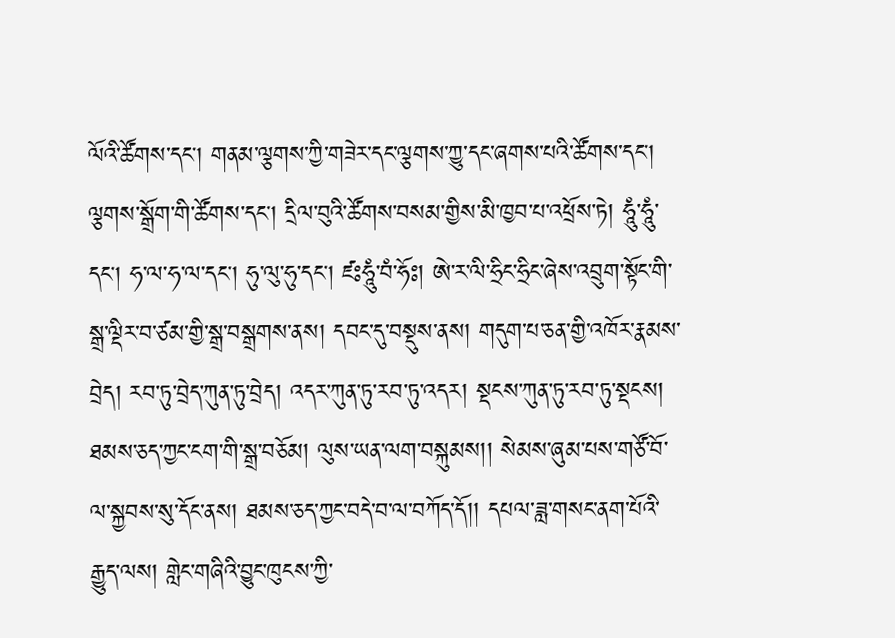ལོའི་ཚོགས་དང། གནམ་ལྕགས་ཀྱི་གཟེར་དང་ལྕགས་ཀྱུ་དང་ཞགས་པའི་ཚོགས་དང། ལྕགས་སྒྲོག་གི་ཚོགས་དང། དྲིལ་བུའི་ཚོགས་བསམ་གྱིས་མི་ཁྱབ་པ་འཕྲོས་ཏེ། ཧཱུཾ་ཧཱུཾ་དང། ཧ་ལ་ཧ་ལ་དང། ཧུ་ལུ་ཧུ་དང། ཛཿཧཱུཾ་བཾ་ཧོཿ། ཨེ་ར་ལི་ཧྲིང་ཧྲིང་ཞེས་འབྲུག་སྟོང་གི་སྒྲ་ལྡིར་བ་ཙམ་གྱི་སྒྲ་བསྒྲགས་ནས། དབང་དུ་བསྡུས་ནས། གདུག་པ་ཅན་གྱི་འཁོར་རྣམས་བྲེད། རབ་ཏུ་བྲེད་ཀུན་ཏུ་བྲེད། འདར་ཀུན་ཏུ་རབ་ཏུ་འདར། སྡངས་ཀུན་ཏུ་རབ་ཏུ་སྡངས། ཐམས་ཅད་ཀྱང་ངག་གི་སྒྲ་བཅོམ། ལུས་ཡན་ལག་བསྐུམས།། སེམས་ཞུམ་པས་གཙོ་བོ་ལ་སྐྱབས་སུ་དོང་ནས། ཐམས་ཅད་ཀྱང་བདེ་བ་ལ་བཀོད་དོ།། དཔལ་ཟླ་གསང་ནག་པོའི་རྒྱུད་ལས། གླེང་གཞིའི་བྱུང་ཁུངས་ཀྱི་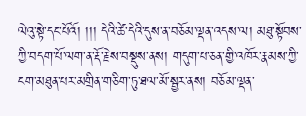ལེའུ་སྟེ་དང་པོའོ། །།། དེའི་ཚེ་དེའི་དུས་ན་བཅོམ་ལྡན་འདས་ལ། མཐུ་སྟོབས་ཀྱི་བདག་པོ་ལག་ན་རྡོ་རྗེས་བསྡུས་ནས། གདུག་པ་ཅན་གྱི་འཁོར་རྣམས་ཀྱི་ངག་མཐུན་པར་མགྲིན་གཅིག་ཏུ་ཐལ་མོ་སྦྱར་ནས། བཅོམ་ལྡན་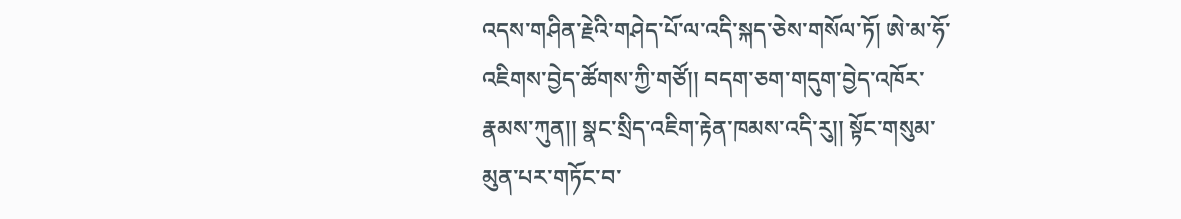འདས་གཤིན་རྗེའི་གཤེད་པོ་ལ་འདི་སྐད་ཅེས་གསོལ་ཏོ། ཨེ་མ་ཧོ་འཇིགས་བྱེད་ཚོགས་ཀྱི་གཙོ།། བདག་ཅག་གདུག་བྱེད་འཁོར་རྣམས་ཀུན།། སྣང་སྲིད་འཇིག་རྟེན་ཁམས་འདི་རུ།། སྟོང་གསུམ་མུན་པར་གཏོང་བ་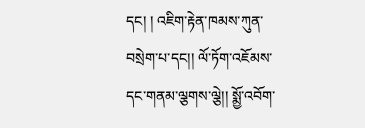དང། ། འཇིག་རྟེན་ཁམས་ཀུན་བསྲེག་པ་དང།། ལོ་ཏོག་འཇོམས་དང་གནམ་ལྕགས་ལྕེ།། སྨྱོ་འབོག་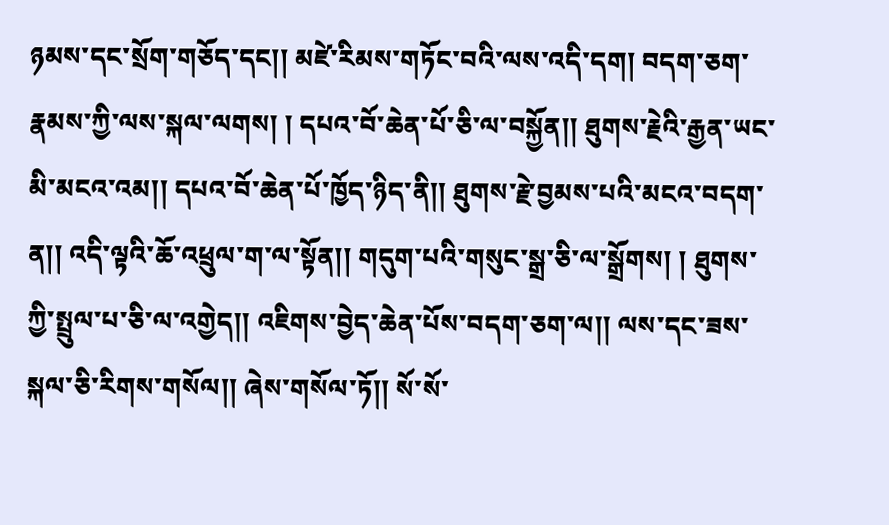ཉམས་དང་སྲོག་གཅོད་དང།། མཛེ་རིམས་གཏོང་བའི་ལས་འདི་དག། བདག་ཅག་རྣམས་ཀྱི་ལས་སྐལ་ལགས། ། དཔའ་བོ་ཆེན་པོ་ཅི་ལ་བསྐྱོན།། ཐུགས་རྗེའི་རྒྱན་ཡང་མི་མངའ་འམ།། དཔའ་བོ་ཆེན་པོ་ཁྱོད་ཉིད་ནི།། ཐུགས་རྗེ་བྱམས་པའི་མངའ་བདག་ན།། འདི་ལྟའི་ཆོ་འཕྲུལ་ག་ལ་སྟོན།། གདུག་པའི་གསུང་སྒྲ་ཅི་ལ་སྒྲོགས། ། ཐུགས་ཀྱི་སྤྲུལ་པ་ཅི་ལ་འགྱེད།། འཇིགས་བྱེད་ཆེན་པོས་བདག་ཅག་ལ།། ལས་དང་ཟས་སྐལ་ཅི་རིགས་གསོལ།། ཞེས་གསོལ་ཏོ།། སོ་སོ་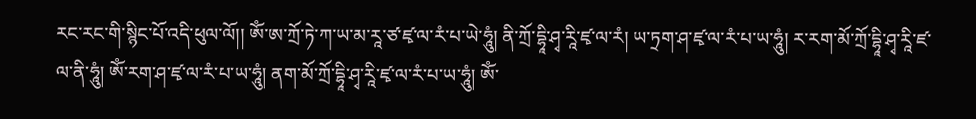རང་རང་གི་སྙིང་པོ་འདི་ཕུལ་ལོ།། ཨོཾ་ཨ་ཀྲོ་ཏེ་ཀ་ཡ་མ་རཱ་ཙ་ཛྭ་ལ་རཾ་པ་ཡེ་ཧཱུཾ། ནི་ཀྲོ་དྷཱི་ཤྭ་རཱི་ཛྭ་ལ་རཾ། ཡ་ཏྲག་ཤ་ཛྭ་ལ་རཾ་པ་ཡ་ཧཱུཾ། ར་རག་མོ་ཀྲོ་དྷཱི་ཤྭ་རཱི་ཛ་ལ་ནི་ཧཱུཾ། ཨོཾ་རག་ཤ་ཛྭ་ལ་རཾ་པ་ཡ་ཧཱུཾ། ནག་མོ་ཀྲོ་དྷཱི་ཤྭ་རཱི་ཛྭ་ལ་རཾ་པ་ཡ་ཧཱུཾ། ཨོཾ་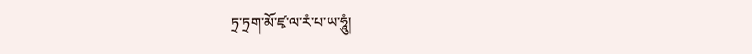ཏྲ་ཏྲག་མོ་ཛྭ་ལ་རཾ་པ་ཡ་ཧཱུཾ།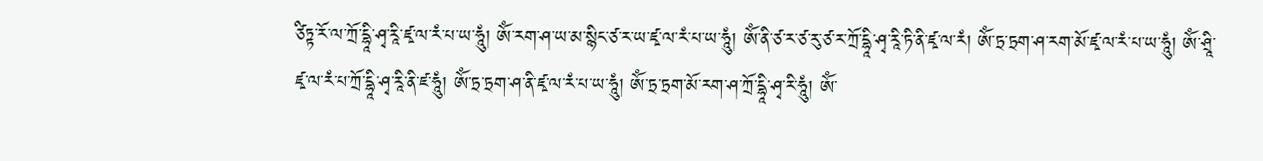ཙིཏྟ་རོ་ལ་ཀྲོ་དྷཱི་ཤྭ་རཱི་ཛྭ་ལ་རཾ་པ་ཡ་ཧཱུཾ། ཨོཾ་རག་ཤ་ཡ་མ་སྙིང་ཙ་ར་ཡ་ཛྭ་ལ་རཾ་པ་ཡ་ཧཱུཾ། ཨོཾ་ནི་ཙ་ར་ཙ་རུ་ཙ་ར་ཀྲོ་དྷཱི་ཤྭ་རཱི་ཏི་ནི་ཛྭ་ལ་རཾ། ཨོཾ་ཏྲ་ཏྲག་ཤ་རག་མོ་ཛྭ་ལ་རཾ་པ་ཡ་ཧཱུཾ། ཨོཾ་ཤྲཱི་ཛྭ་ལ་རཾ་པ་ཀྲོ་དྷཱི་ཤྭ་རཱི་ནི་ཛ་ཧཱུཾ། ཨོཾ་ཏྲ་ཏྲག་ཤ་ནི་ཛྭ་ལ་རཾ་པ་ཡ་ཧཱུཾ། ཨོཾ་ཏྲ་ཏྲག་མོ་རག་ཤ་ཀྲོ་དྷཱི་ཤྭ་རི་ཧཱུཾ། ཨོཾ་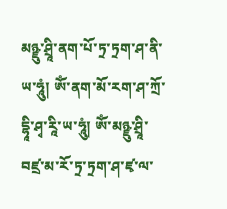མཉྫུ་ཤྲཱི་ནག་པོ་ཏྲ་ཏྲག་ཤ་ནི་ཡ་ཧཱུཾ། ཨོཾ་ནག་མོ་རག་ཤ་ཀྲོ་དྷཱི་ཤྭ་རཱི་ཡ་ཧཱུཾ། ཨོཾ་མཉྫུ་ཤྲཱི་བཛྲ་མ་རོ་ཏྲ་ཏྲག་ཤ་ཛྭ་ལ་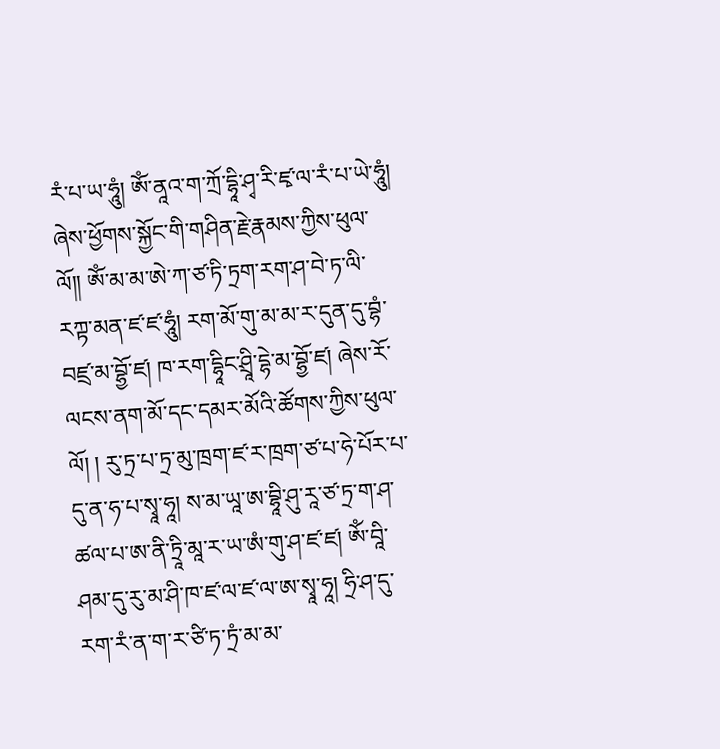རཾ་པ་ཡ་ཧཱུཾ། ཨོཾ་ནཱའ་ག་ཀྲོ་དྷཱི་ཤྭ་རི་ཛྭ་ལ་རཾ་པ་ཡེ་ཧཱུཾ། ཞེས་ཕྱོགས་སྐྱོང་གི་གཤིན་རྗེ་རྣམས་ཀྱིས་ཕུལ་ལོ།། ཨོཾ་མ་མ་ཨེ་ཀ་ཙ་ཏི་ཏྲག་རག་ཤ་བེ་ཏ་ལི་རཀྟ་མན་ཛ་ཛ་ཧཱུཾ། རག་མོ་གུ་མ་མ་ར་དུན་དུ་བྷཾ་བཛྲ་མ་བྷྱོ་ཛ། ཁ་རག་དྷཱིང་ཤྲཱི་དྷེ་མ་བྷྱོ་ཛ། ཞེས་རོ་ལངས་ནག་མོ་དང་དམར་མོའི་ཚོགས་ཀྱིས་ཕུལ་ལོ། ། རུ་ཏྲ་པ་ཏྲ་མུ་ཁྲག་ཛ་ར་ཁྲག་ཙ་པ་ཧེ་པོར་པ་དུ་ན་ཧ་པ་སྭཱ་ཧཱ། ས་མ་ཡཱ་ཨ་བྷཱི་ཤུ་རཱ་ཙ་ཏྲ་ག་ཤ་ཚལ་པ་ཨ་ནི་ཏྲཱི་མཱ་ར་ཡ་ཨཾ་གུ་ཤ་ཛ་ཛ། ཨོཾ་བཱི་ཤམ་དུ་རུ་མ་ཤི་ཁ་ཛ་ལ་ཛ་ལ་ཨ་སྭཱ་ཧཱ། ཧྲི་ཤ་དུ་རག་རཾ་ན་ག་ར་ཙི་ཏ་ཏྲཾ་མ་མ་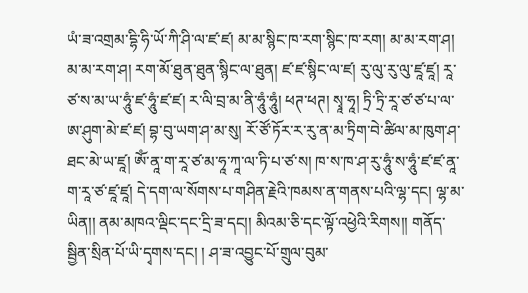ཡཾ་ཟ་འགྲམ་དྷི་ཧི་ཡོ་ཀི་ཤི་ལ་ཛ་ཛ། མ་མ་སྙིང་ཁ་རག་སྙིང་ཁ་རག། མ་མ་རག་ཤ། མ་མ་རག་ཤ། རག་མོ་ཐུན་ཐུན་སྙིང་ལ་ཐུན། ཛ་ཛ་སྙིང་ལ་ཛ། རུ་ལུ་རུ་ལུ་ཛཱ་ཛཱ། རཱ་ཙ་ས་མ་ཡ་ཧཱུཾ་ཛ་ཧཱུཾ་ཛ་ཛ། ར་ལི་བྲ་མ་ནི་ཧཱུཾ་ཧཱུཾ། ཕཊ་ཕཊ། སྭཱ་ཧཱ། ཏྲི་ཏྲི་རཱ་ཙ་ཙ་པ་ལ་ཨ་ཤུག་མེ་ཛ་ཛ། བྷ་བུ་ཡག་ཤ་མ་སུ། རོ་ཙོ་ཏོར་ར་རུ་ན་མ་ཏྲིག་བེ་ཚིལ་མ་ཁུག་ཤ་ཐང་མེ་ཡ་ཛཱ། ཨོཾ་ནཱ་ག་རཱ་ཙ་མ་ཧཱ་ཀཱ་ལ་ཏི་པ་ཙ་ས། ཁ་ས་ཁ་ཤ་རུ་ཧཱུཾ་ས་ཧཱུཾ་ཛ་ཛ་ནཱ་ག་རཱ་ཙ་ཛཱ་ཛཱ། དེ་དག་ལ་སོགས་པ་གཤིན་རྗེའི་ཁམས་ན་གནས་པའི་ལྷ་དང། ལྷ་མ་ཡིན།། ནམ་མཁའ་ལྡིང་དང་དྲི་ཟ་དང།། མིའམ་ཅི་དང་ལྟོ་འཕྱེའི་རིགས།། གནོད་སྦྱིན་སྲིན་པོ་ཡི་དྭགས་དང། ། ཤ་ཟ་འབྱུང་པོ་གྲུལ་བུམ་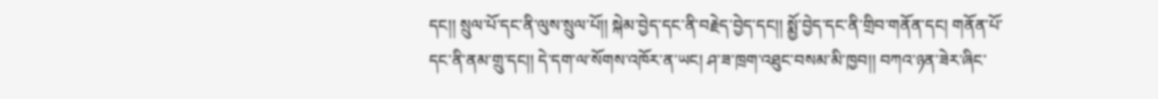དང།། སྲུལ་པོ་དང་ནི་ལུས་སྲུལ་པོ།། སྐེམ་བྱེད་དང་ནི་བརྗེད་བྱེད་དང།། སྨྱོ་བྱེད་དང་ནི་གྲིབ་གནོན་དང། གནོན་པོ་དང་ནི་ནམ་གྲུ་དང།། དེ་དག་ལ་སོགས་འཁོར་ན་ཡང། ཤ་ཟ་ཁྲག་འཐུང་བསམ་མི་ཁྱབ།། བཀའ་ཉན་ཟེར་ཞིང་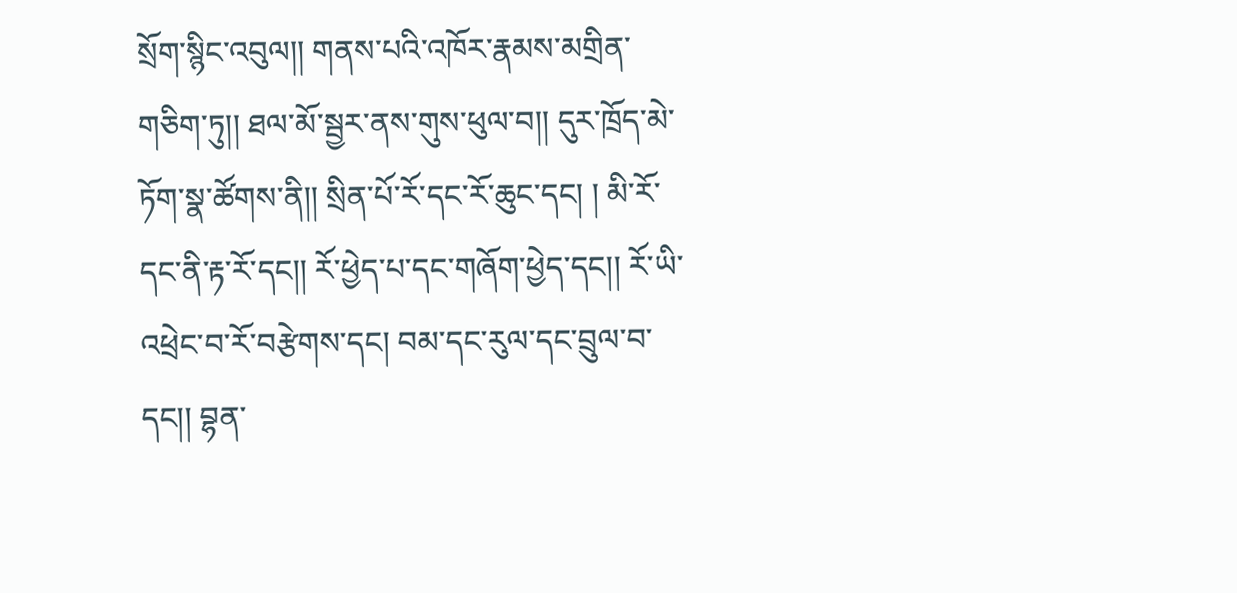སྲོག་སྙིང་འབུལ།། གནས་པའི་འཁོར་རྣམས་མགྲིན་གཅིག་ཏུ།། ཐལ་མོ་སྦྱར་ནས་གུས་ཕུལ་བ།། དུར་ཁྲོད་མེ་ཏོག་སྣ་ཚོགས་ནི།། སྲིན་པོ་རོ་དང་རོ་ཆུང་དང། ། མི་རོ་དང་ནི་རྟ་རོ་དང།། རོ་ཕྱེད་པ་དང་གཞོག་ཕྱེད་དང།། རོ་ཡི་འཕྲེང་བ་རོ་བརྩེགས་དང། བམ་དང་རུལ་དང་བྲུལ་བ་དང།། བྷན་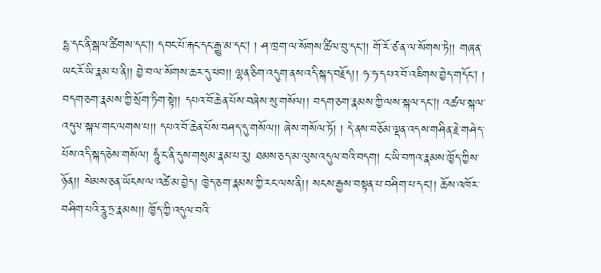དྷ་དང་ནི་སྒལ་ཚིགས་དང།། དབང་པོ་རྐང་དང་རྒྱུ་མ་དང། ། ཤ་ཁྲག་ལ་སོགས་ཚིལ་བུ་དང།། གོ་རོ་ཙ་ན་ལ་སོགས་ཏེ།། གཞན་ཡང་རོ་ཡི་རྣམ་པ་ནི།། བྱེ་བ་ལ་སོགས་ཆར་དུ་ཕབ།། ལྷན་ཅིག་འདུག་ནས་འདི་སྐད་བརྗོད།། ཧ་ཧ་དཔའ་བོ་འཇིགས་བྱེད་གདོང། ། བདག་ཅག་རྣམས་ཀྱི་སྲོག་ཏིག་སྟེ།། དཔའ་བོ་ཆེན་པོས་བཞེས་སུ་གསོལ།། བདག་ཅག་རྣམས་ཀྱི་ལས་སྐལ་དང།། འཚལ་སྐལ་འདུལ་སྐལ་གང་ལགས་པ།། དཔའ་བོ་ཆེན་པོས་བཤད་དུ་གསོལ།། ཞེས་གསོལ་ཏོ། ། དེ་ནས་བཅོམ་ལྡན་འདས་གཤིན་རྗེ་གཤེད་པོས་འདི་སྐད་ཅེས་གསོལ། ཧཱུཾ་ང་ནི་དུས་གསུམ་རྣམ་པ་རུ། ཐམས་ཅད་མ་ལུས་འདུལ་བའི་བདག། ང་ཡི་བཀའ་རྣམས་ཁྱོད་ཀྱིས་ཉོན།། སེམས་ཅན་ཡོངས་ལ་འཚེ་མ་བྱེད། ཁྱེད་ཅག་རྣམས་ཀྱི་རང་ལས་ནི།། སངས་རྒྱས་བསྟན་པ་བཤིག་པ་དང།། ཆོས་འཁོར་བཤིག་པའི་རཱུ་ཏྲ་རྣམས།། ཁྱོད་ཀྱི་འདུལ་བའི་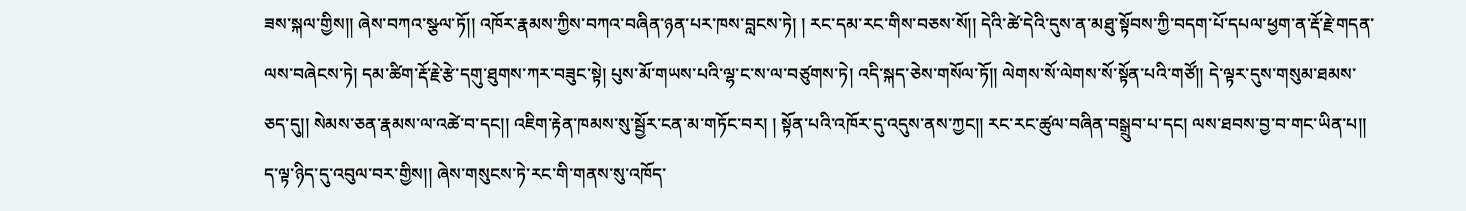ཟས་སྐལ་གྱིས།། ཞེས་བཀའ་སྩལ་ཏོ།། འཁོར་རྣམས་ཀྱིས་བཀའ་བཞིན་ཉན་པར་ཁས་བླངས་ཏེ། ། རང་དམ་རང་གིས་བཅས་སོ།། དེའི་ཚེ་དེའི་དུས་ན་མཐུ་སྟོབས་ཀྱི་བདག་པོ་དཔལ་ཕྱག་ན་རྡོ་རྗེ་གདན་ལས་བཞེངས་ཏེ། དམ་ཚིག་རྡོ་རྗེ་རྩེ་དགུ་ཐུགས་ཀར་བཟུང་སྟེ། པུས་མོ་གཡས་པའི་ལྷ་ང་ས་ལ་བཙུགས་ཏེ། འདི་སྐད་ཅེས་གསོལ་ཏོ།། ལེགས་སོ་ལེགས་སོ་སྟོན་པའི་གཙོ།། དེ་ལྟར་དུས་གསུམ་ཐམས་ཅད་དུ།། སེམས་ཅན་རྣམས་ལ་འཚེ་བ་དང།། འཇིག་རྟེན་ཁམས་སུ་སྦྱོར་ངན་མ་གཏོང་བར། ། སྟོན་པའི་འཁོར་དུ་འདུས་ནས་ཀྱང།། རང་རང་ཚུལ་བཞིན་བསྒྲུབ་པ་དང། ལས་ཐབས་བྱ་བ་གང་ཡིན་པ།། ད་ལྟ་ཉིད་དུ་འབུལ་བར་གྱིས།། ཞེས་གསུངས་ཏེ་རང་གི་གནས་སུ་འཁོད་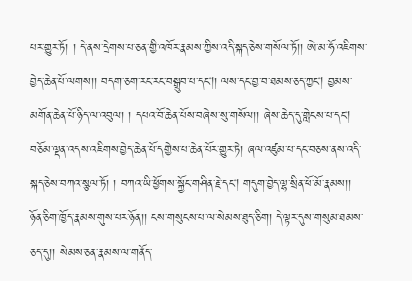པར་གྱུར་ཏོ། ། དེ་ནས་དྲེགས་པ་ཅན་གྱི་འཁོར་རྣམས་ཀྱིས་འདི་སྐད་ཅེས་གསོལ་ཏོ།། ཨེ་མ་ཧོ་འཇིགས་བྱེད་ཆེན་པོ་ལགས།། བདག་ཅག་རང་རང་བསྒྲུབ་པ་དང།། ལས་དང་བྱ་བ་ཐམས་ཅད་ཀྱང། བྱམས་མགོན་ཆེན་པོ་ཉིད་ལ་འབུལ། ། དཔའ་བོ་ཆེན་པོས་བཞེས་སུ་གསོལ།། ཞེས་ཆེད་དུ་གླེངས་པ་དང། བཅོམ་ལྡན་འདས་འཇིགས་བྱེད་ཆེན་པོ་དགྱེས་པ་ཆེན་པོར་གྱུར་ཏེ། ཞལ་འཛུམ་པ་དང་བཅས་ནས་འདི་སྐད་ཅེས་བཀའ་སྩལ་ཏོ། ། བཀའ་ཡི་ཕྱོགས་སྐྱོང་གཤིན་རྗེ་དང། གདུག་བྱེད་ལྷ་སྲིན་ཕོ་མོ་རྣམས།། ཉོན་ཅིག་ཁྱོད་རྣམས་གུས་པར་ཉོན།། ངས་གསུངས་པ་ལ་སེམས་ཐུད་ཅིག། དེ་ལྟར་དུས་གསུམ་ཐམས་ཅད་དུ།། སེམས་ཅན་རྣམས་ལ་གནོད་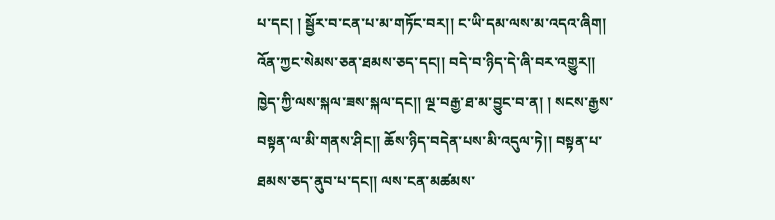པ་དང། ། སྦྱོར་བ་ངན་པ་མ་གཏོང་བར།། ང་ཡི་དམ་ལས་མ་འདའ་ཞིག། འོན་ཀྱང་སེམས་ཅན་ཐམས་ཅད་དང།། བདེ་བ་ཉིད་དེ་ཞི་བར་འགྱུར།། ཁྱེད་ཀྱི་ལས་སྐལ་ཟས་སྐལ་དང།། ལྔ་བརྒྱ་ཐ་མ་བྱུང་བ་ན། ། སངས་རྒྱས་བསྟན་ལ་མི་གནས་ཤིང།། ཆོས་ཉིད་བདེན་པས་མི་འདུལ་ཏེ།། བསྟན་པ་ཐམས་ཅད་ནུབ་པ་དང།། ལས་ངན་མཚམས་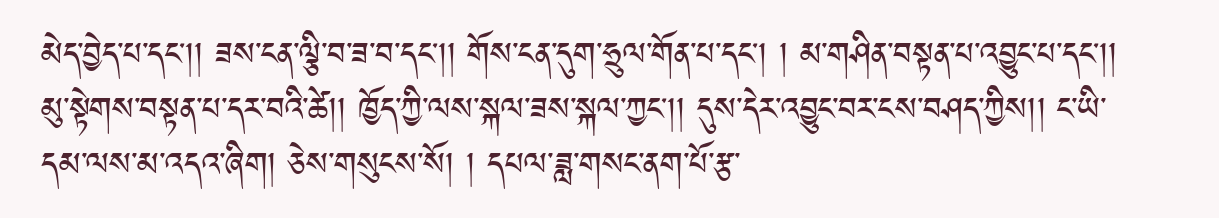མེད་བྱེད་པ་དང།། ཟས་ངན་ལྕི་བ་ཟ་བ་དང།། གོས་ངན་དུག་ཧྲུལ་གོན་པ་དང། ། མ་གཤིན་བསྟན་པ་འབྱུང་པ་དང།། མུ་སྟེགས་བསྟན་པ་དར་བའི་ཚེ།། ཁྱོད་ཀྱི་ལས་སྐལ་ཟས་སྐལ་ཀྱང།། དུས་དེར་འབྱུང་བར་ངས་བཤད་ཀྱིས།། ང་ཡི་དམ་ལས་མ་འདའ་ཞིག། ཅེས་གསུངས་སོ། ། དཔལ་ཟླ་གསང་ནག་པོ་རྩ་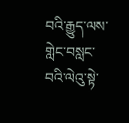བའི་རྒྱུད་ལས་གླེང་བསླང་བའི་ལེའུ་སྟེ་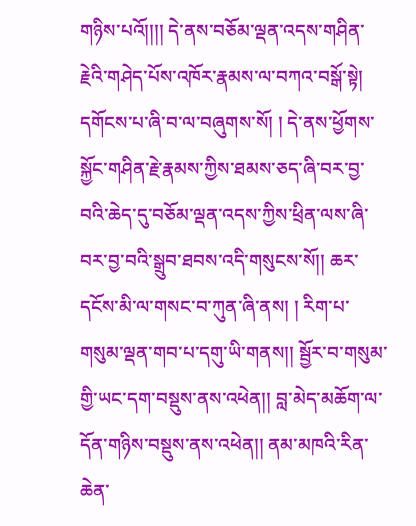གཉིས་པའོ།།།། དེ་ནས་བཅོམ་ལྡན་འདས་གཤིན་རྗེའི་གཤེད་པོས་འཁོར་རྣམས་ལ་བཀའ་བསྒོ་སྟེ། དགོངས་པ་ཞི་བ་ལ་བཞུགས་སོ། ། དེ་ནས་ཕྱོགས་སྐྱོང་གཤིན་རྗེ་རྣམས་ཀྱིས་ཐམས་ཅད་ཞི་བར་བྱ་བའི་ཆེད་དུ་བཅོམ་ལྡན་འདས་ཀྱིས་ཕྲིན་ལས་ཞི་བར་བྱ་བའི་སྒྲུབ་ཐབས་འདི་གསུངས་སོ།། ཆར་དངོས་མི་ལ་གསང་བ་ཀུན་ཞི་ནས། ། རིག་པ་གསུམ་ལྡན་གབ་པ་དགུ་ཡི་གནས།། སྦྱོར་བ་གསུམ་གྱི་ཡང་དག་བསྡུས་ནས་འཕེན།། བླ་མེད་མཆོག་ལ་དོན་གཉིས་བསྡུས་ནས་འཕེན།། ནམ་མཁའི་རིན་ཆེན་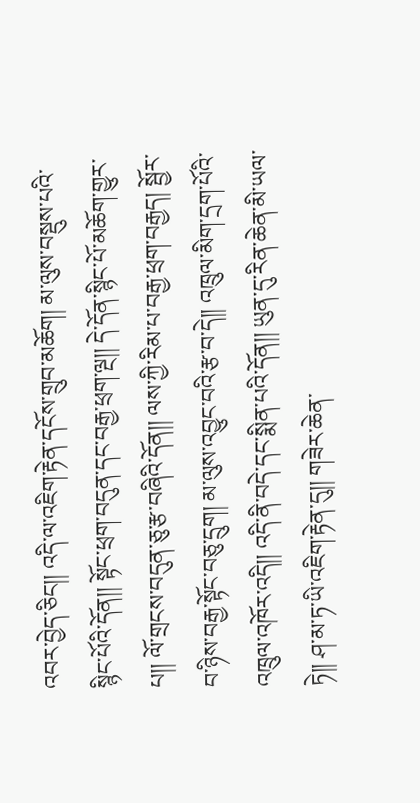འབར་བྱེད་ཅིང།། འདི་ལ་འཇིག་རྟེན་དངོས་གྲུབ་མཆོག། མ་ལུས་བསྡུས་པའི་སྙིང་པོའི་དོན།། སྟོང་ཕྲག་བདུན་དང་བརྒྱ་ཕྲག་ལྔ།། དེ་དོན་སྙིང་པོ་མཆོག་གྱུར་པ།། ལོ་གྲངས་བདུན་ཅུ་རྩ་བཞིའི་དོན།། ལས་ཀྱི་རིམ་པ་བརྒྱ་ཕྲག་བརྒྱད། སྦྱོར་བ་ཉིས་བརྒྱ་སྟོང་བཅུ་དྲུག། མ་ལུས་འབྱུང་བའི་རྩ་བ་དེ།། འཁྲུལ་མིག་དྲག་པོའི་འཁྲུལ་འཁོར་འདི།། འདི་ནི་བདེ་དང་སྨིན་པའི་དོན།། ཡུན་དུ་རིན་ཆེན་མི་ཡལ་ཏེ།། ཤ་མ་ཏ་ཡི་འཇིག་རྟེན་དུ།། གཟེར་ཆེན་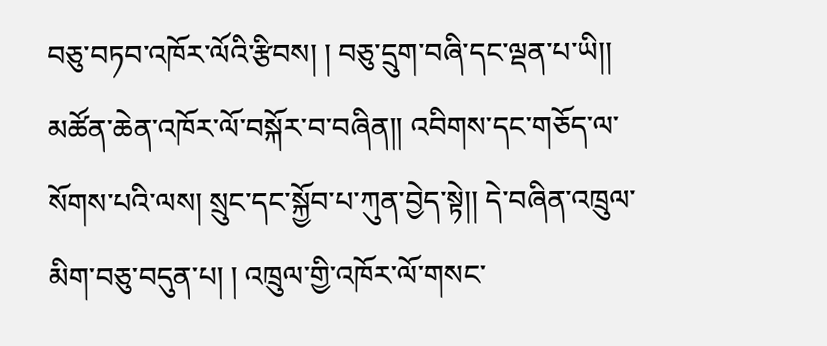བཅུ་བཏབ་འཁོར་ལོའི་རྩིབས། ། བཅུ་དྲུག་བཞི་དང་ལྡན་པ་ཡི།། མཚོན་ཆེན་འཁོར་ལོ་བསྐོར་བ་བཞིན།། འབིགས་དང་གཅོད་ལ་སོགས་པའི་ལས། སྲུང་དང་སྐྱོབ་པ་ཀུན་བྱེད་སྟེ།། དེ་བཞིན་འཁྲུལ་མིག་བཅུ་བདུན་པ། ། འཁྲུལ་གྱི་འཁོར་ལོ་གསང་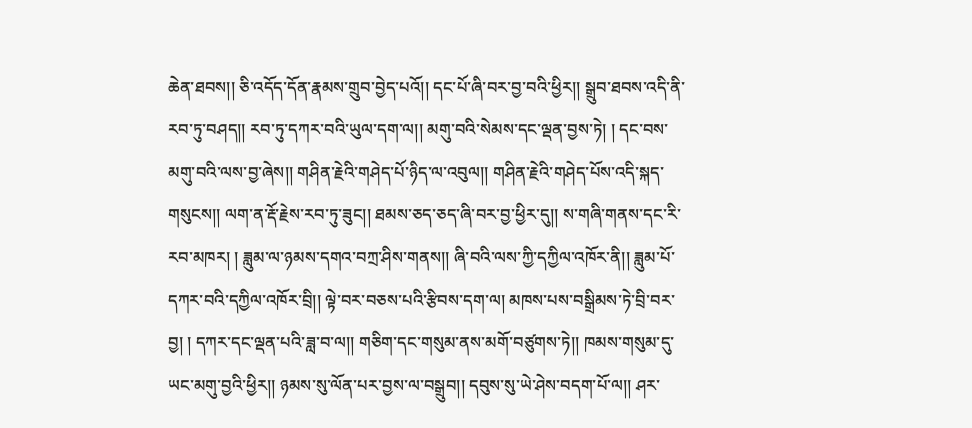ཆེན་ཐབས།། ཅི་འདོད་དོན་རྣམས་གྲུབ་བྱེད་པའོ།། དང་པོ་ཞི་བར་བྱ་བའི་ཕྱིར།། སྒྲུབ་ཐབས་འདི་ནི་རབ་ཏུ་བཤད།། རབ་ཏུ་དཀར་བའི་ཡུལ་དག་ལ།། མགུ་བའི་སེམས་དང་ལྡན་བྱས་ཏེ། ། དང་བས་མགུ་བའི་ལས་བྱ་ཞེས།། གཤིན་རྗེའི་གཤེད་པོ་ཉིད་ལ་འབུལ།། གཤིན་རྗེའི་གཤེད་པོས་འདི་སྐད་གསུངས།། ལག་ན་རྡོ་རྗེས་རབ་ཏུ་ཟུང།། ཐམས་ཅད་ཅད་ཞི་བར་བྱ་ཕྱིར་དུ།། ས་གཞི་གནས་དང་རི་རབ་མཁར། ། ཟླུམ་ལ་ཉམས་དགའ་བཀྲ་ཤིས་གནས།། ཞི་བའི་ལས་ཀྱི་དཀྱིལ་འཁོར་ནི།། ཟླུམ་པོ་དཀར་བའི་དཀྱིལ་འཁོར་བྲི།། ལྟེ་བར་བཅས་པའི་རྩིབས་དག་ལ། མཁས་པས་བསྒྲིམས་ཏེ་བྲི་བར་བྱ། ། དཀར་དང་ལྡན་པའི་ཟླ་བ་ལ།། གཅིག་དང་གསུམ་ནས་མགོ་བཙུགས་ཏེ།། ཁམས་གསུམ་དུ་ཡང་མགུ་བྱའི་ཕྱིར།། ཉམས་སུ་ལོན་པར་བྱས་ལ་བསྒྲུབ།། དབུས་སུ་ཡེ་ཤེས་བདག་པོ་ལ།། ཤར་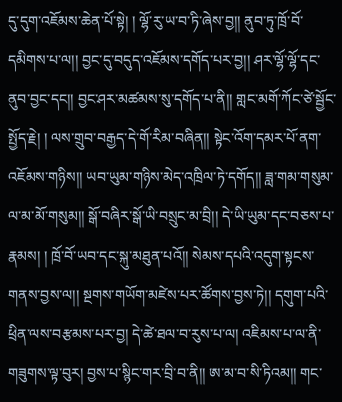དུ་དུག་འཇོམས་ཆེན་པོ་སྟེ། ། ལྷོ་རུ་ཡ་བ་ཏི་ཞེས་བྱ།། ནུབ་ཏུ་ཁྲོ་བོ་དམིགས་པ་ལ།། བྱང་དུ་བདུད་འཇོམས་དགོད་པར་བྱ།། ཤར་ལྷོ་ལྷོ་དང་ནུབ་བྱང་དང།། བྱང་ཤར་མཚམས་སུ་དགོད་པ་ནི།། གླང་མགོ་ཀོང་ཙེ་སྦྱོང་སྤྱོད་རྗེ། ། ལས་གྲུབ་བརྒྱད་དེ་གོ་རིམ་བཞིན།། སྟེང་འོག་དམར་པོ་ནག་འཇོམས་གཉིས།། ཡབ་ཡུམ་གཉིས་མེད་འཁྲིལ་ཏེ་དགོད།། ཟླ་གམ་གསུམ་ལ་མ་མོ་གསུམ།། སྒོ་བཞིར་སྒོ་ཡི་བསྲུང་མ་བྲི།། དེ་ཡི་ཡུམ་དང་བཅས་པ་རྣམས། ། ཁྲོ་བོ་ཡབ་དང་སྐུ་མཐུན་པའོ།། སེམས་དཔའི་འདུག་སྟངས་གནས་བྱས་ལ།། སྔགས་གཡོག་མཛེས་པར་ཚོགས་བྱས་ཏེ།། དགུག་པའི་ཕྲིན་ལས་བརྩམས་པར་བྱ། དེ་ཚེ་ཐལ་བ་རུས་པ་ལ། འཇིམས་པ་ལ་ནི་གཟུགས་ལྟ་བུར། བྱས་པ་སྙིང་གར་བྲི་བ་ནི།། ཨ་མ་བ་སི་ཏིའམ།། གང་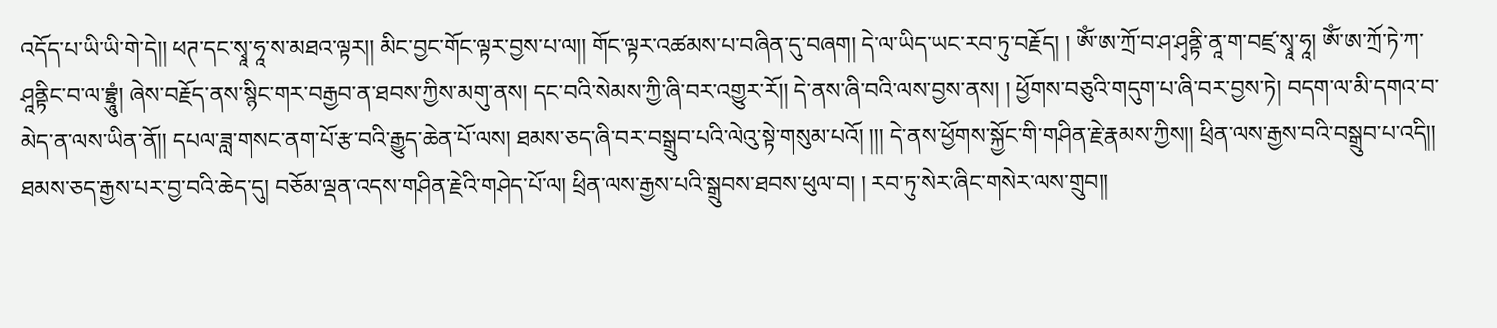འདོད་པ་ཡི་ཡི་གེ་དེ།། ཕཊ་དང་སྭཱ་ཧཱ་ས་མཐའ་ལྟར།། མིང་བྱང་གོང་ལྟར་བྱས་པ་ལ།། གོང་ལྟར་འཚམས་པ་བཞིན་དུ་བཞག། དེ་ལ་ཡིད་ཡང་རབ་ཏུ་བརྗོད། ། ཨོཾ་ཨ་ཀྲོ་བ་ཤ་ཤྭནྟི་ནཱ་ག་བཛྲ་སྭཱ་ཧཱ། ཨོཾ་ཨ་ཀྲོ་ཏེ་ཀ་ཤཱནྟིང་བ་ལ་བྷྲཱུཾ། ཞེས་བརྗོད་ནས་སྙིང་གར་བརྒྱབ་ན་ཐབས་ཀྱིས་མགུ་ནས། དང་བའི་སེམས་ཀྱི་ཞི་བར་འགྱུར་རོ།། དེ་ནས་ཞི་བའི་ལས་བྱས་ནས། ། ཕྱོགས་བཅུའི་གདུག་པ་ཞི་བར་བྱས་ཏེ། བདག་ལ་མི་དགའ་བ་མེད་ན་ལས་ཡིན་ནོ།། དཔལ་ཟླ་གསང་ནག་པོ་རྩ་བའི་རྒྱུད་ཆེན་པོ་ལས། ཐམས་ཅད་ཞི་བར་བསྒྲུབ་པའི་ལེའུ་སྟེ་གསུམ་པའོ། །།། དེ་ནས་ཕྱོགས་སྐྱོང་གི་གཤིན་རྗེ་རྣམས་ཀྱིས།། ཕྲིན་ལས་རྒྱས་བའི་བསྒྲུབ་པ་འདི།། ཐམས་ཅད་རྒྱས་པར་བྱ་བའི་ཆེད་དུ། བཅོམ་ལྡན་འདས་གཤིན་རྗེའི་གཤེད་པོ་ལ། ཕྲིན་ལས་རྒྱས་པའི་སྒྲུབས་ཐབས་ཕུལ་བ། ། རབ་ཏུ་སེར་ཞིང་གསེར་ལས་གྲུབ།།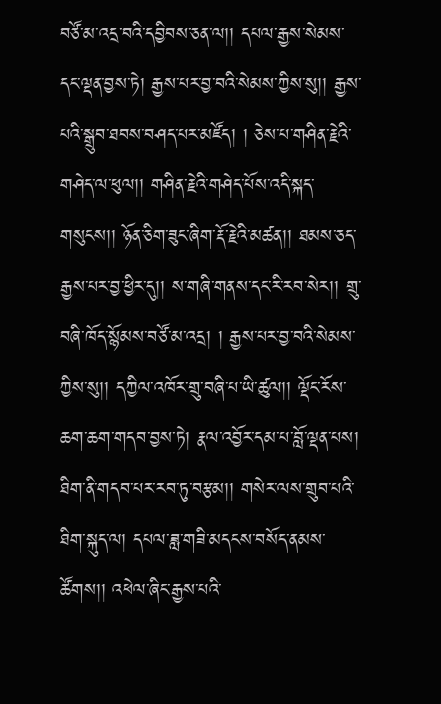བཙོ་མ་འདྲ་བའི་དབྱིབས་ཅན་ལ།། དཔལ་རྒྱས་སེམས་དང་ལྡན་བྱས་ཏེ། རྒྱས་པར་བྱ་བའི་སེམས་ཀྱིས་སུ།། རྒྱས་པའི་སྒྲུབ་ཐབས་བཤད་པར་མཛོད། ། ཅེས་པ་གཤིན་རྗེའི་གཤེད་ལ་ཕུལ།། གཤིན་རྗེའི་གཤེད་པོས་འདི་སྐད་གསུངས།། ཉོན་ཅིག་ཟུང་ཞིག་རྡོ་རྗེའི་མཚན།། ཐམས་ཅད་རྒྱས་པར་བྱ་ཕྱིར་དུ།། ས་གཞི་གནས་དང་རི་རབ་སེར།། གྲུ་བཞི་ཁོད་སྙོམས་བཙོ་མ་འདྲ། ། རྒྱས་པར་བྱ་བའི་སེམས་ཀྱིས་སུ།། དཀྱིལ་འཁོར་གྲུ་བཞི་པ་ཡི་ཚུལ།། ལྡོང་རོས་ཆག་ཆག་གདབ་བྱས་ཏེ། རྣལ་འབྱོར་དམ་པ་བློ་ལྡན་པས། ཐིག་ནི་གདབ་པར་རབ་ཏུ་བརྩམ།། གསེར་ལས་གྲུབ་པའི་ཐིག་སྐུད་ལ། དཔལ་ཟླ་གཟི་མདངས་བསོད་ནམས་ཚོགས།། འཕེལ་ཞིང་རྒྱས་པའི་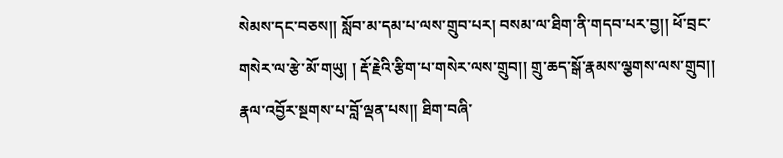སེམས་དང་བཅས།། སློབ་མ་དམ་པ་ལས་གྲུབ་པར། བསམ་ལ་ཐིག་ནི་གདབ་པར་བྱ།། ཕོ་བྲང་གསེར་ལ་རྩེ་མོ་གཡུ། ། རྡོ་རྗེའི་རྩིག་པ་གསེར་ལས་གྲུབ།། གྲུ་ཆད་སྒོ་རྣམས་ལྕགས་ལས་གྲུབ།། རྣལ་འབྱོར་སྔགས་པ་བློ་ལྡན་པས།། ཐིག་བཞི་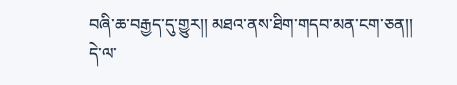བཞི་ཆ་བརྒྱད་དུ་གྱུར།། མཐའ་ནས་ཐིག་གདབ་མན་ངག་ཅན།། དེ་ལ་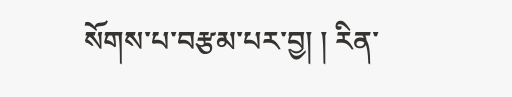སོགས་པ་བརྩམ་པར་བྱ། ། རིན་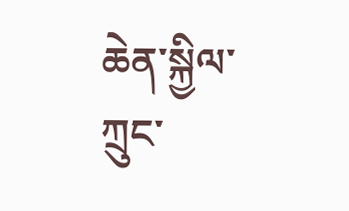ཆེན་སྐྱིལ་ཀྲུང་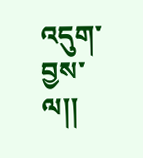འདུག་བྱས་ལ།།